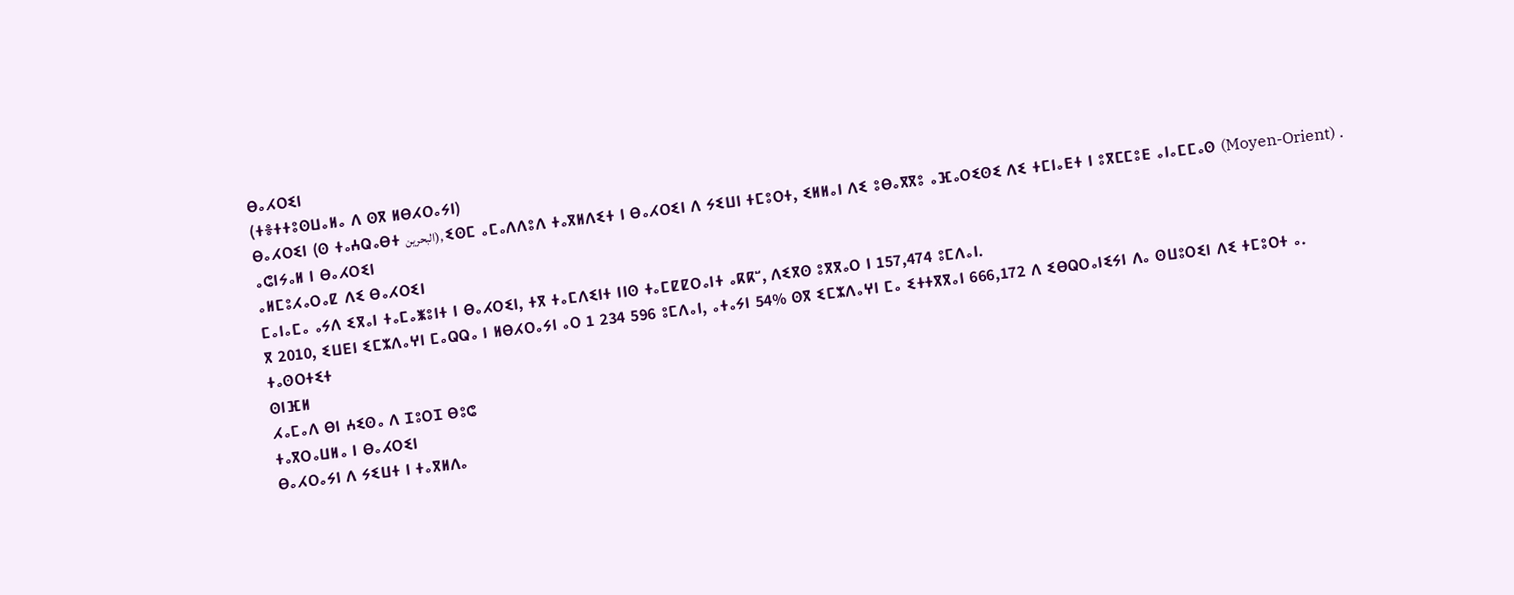ⴱⴰⵃⵔⵉⵏ
(ⵜⴻⵜⵜⵓⵙⵡⴰⵍⴰ ⴷ ⵙⴳ ⵍⴱⵃⵔⴰⵢⵏ)
ⴱⴰⵃⵔⵉⵏ (ⵙ ⵜⴰⵄⵕⴰⴱⵜ البحرين), ⵉⵙⵎ ⴰⵎⴰⴷⴷⵓⴷ ⵜⴰⴳⵍⴷⵉⵜ ⵏ ⴱⴰⵃⵔⵉⵏ ⴷ ⵢⵉⵡⵏ ⵜⵎⵓⵔⵜ, ⵉⵍⵍⴰⵏ ⴷⵉ ⵓⴱⴰⴳⴳⵓ ⴰⴼⴰⵔⵉⵙⵉ ⴷⵉ ⵜⵎⵏⴰⴹⵜ ⵏ ⵓⴳⵎⵎⵓⴹ ⴰⵏⴰⵎⵎⴰⵙ (Moyen-Orient) .
ⴰⵛⵏⵢⴰⵍ ⵏ ⴱⴰⵃⵔⵉⵏ
ⴰⵍⵎⵓⵃⴰⵔⴰⵇ ⴷⵉ ⴱⴰⵃⵔⵉⵏ
ⵎⴰⵏⴰⵎⴰ ⴰⵢⴷ ⵉⴳⴰⵏ ⵜⴰⵎⴰⵥⵓⵏⵜ ⵏ ⴱⴰⵃⵔⵉⵏ, ⵜⴳ ⵜⴰⵎⴷⵉⵏⵜ ⵏⵏⵙ ⵜⴰⵎⵇⵇⵔⴰⵏⵜ ⴰⴽⴽⵯ, ⴷⵉⴳⵙ ⵓⴳⴳⴰⵔ ⵏ 157,474 ⵓⵎⴷⴰⵏ.
ⴳ 2010, ⵉⵡⴹⵏ ⵉⵎⵣⴷⴰⵖⵏ ⵎⴰⵕⵕⴰ ⵏ ⵍⴱⵃⵔⴰⵢⵏ ⴰⵔ 1 234 596 ⵓⵎⴷⴰⵏ, ⴰⵜⴰⵢⵏ 54% ⵙⴳ ⵉⵎⵣⴷⴰⵖⵏ ⵎⴰ ⵉⵜⵜⴳⴳⴰⵏ 666,172 ⴷ ⵉⴱⵕⵔⴰⵏⵉⵢⵏ ⴷⴰ ⵙⵡⵓⵔⵉⵏ ⴷⵉ ⵜⵎⵓⵔⵜ ⴰ.
ⵜⴰⵙⵔⵜⵉⵜ
ⵙⵏⴼⵍ
ⵃⴰⵎⴰⴷ ⴱⵏ ⵄⵉⵙⴰ ⴷ ⵊⵓⵔⵊ ⴱⵓⵛ
ⵜⴰⴳⵔⴰⵡⵍⴰ ⵏ ⴱⴰⵃⵔⵉⵏ
ⴱⴰⵃⵔⴰⵢⵏ ⴷ ⵢⵉⵡⵜ ⵏ ⵜⴰⴳⵍⴷⴰ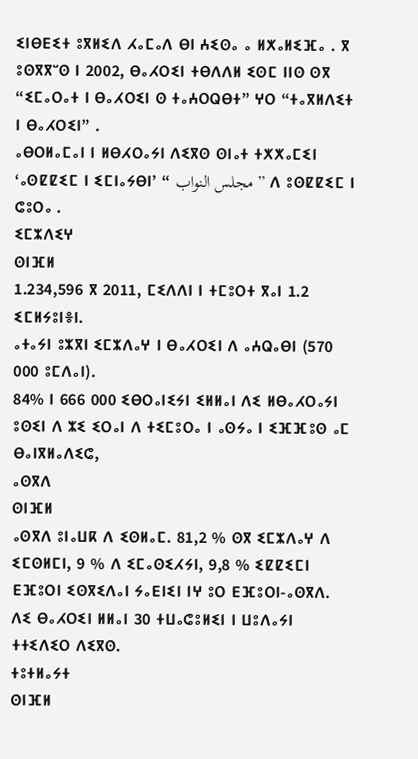ⵉⵏⴱⴹⵉⵜ ⵓⴳⵍⵉⴷ ⵃⴰⵎⴰⴷ ⴱⵏ ⵄⵉⵙⴰ ⴰ ⵍⵅⴰⵍⵉⴼⴰ . ⴳ ⵓⵙⴳⴳⵯⵙ ⵏ 2002, ⴱⴰⵃⵔⵉⵏ ⵜⴱⴷⴷⵍ ⵉⵙⵎ ⵏⵏⵙ ⵙⴳ “ⵉⵎⴰⵔⴰⵜ ⵏ ⴱⴰⵃⵔⵉⵏ ⵙ ⵜⴰⵄⵔⵕⴱⵜ” ⵖⵔ “ⵜⴰⴳⵍⴷⵉⵜ ⵏ ⴱⴰⵃⵔⵉⵏ” .
ⴰⴱⵔⵍⴰⵎⴰⵏ ⵏ ⵍⴱⵃⵔⴰⵢⵏ ⴷⵉⴳⵙ ⵙⵏⴰⵜ ⵜⵅⵅⴰⵎⵉⵏ ‘ⴰⵙⵇⵇⵉⵎ ⵏ ⵉⵎⵏⴰⵢⴱⵏ’ “ مجلس النواب ” ⴷ ⵓⵙⵇⵇⵉⵎ ⵏ ⵛⵓⵔⴰ .
ⵉⵎⵣⴷⵉⵖ
ⵙⵏⴼⵍ
1.234,596 ⴳ 2011, ⵎⵉⴷⴷⵏ ⵏ ⵜⵎⵓⵔⵜ ⴳⴰⵏ 1.2 ⵉⵎⵍⵢⵓⵏⴻⵏ.
ⴰⵜⴰⵢⵏ ⵓⵣⴳⵏ ⵉⵎⵣⴷⴰⵖ ⵏ ⴱⴰⵃⵔⵉⵏ ⴷ ⴰⵄⵕⴰⴱⵏ (570 000 ⵓⵎⴷⴰⵏ).
84% ⵏ 666 000 ⵉⴱⵔⴰⵏⵉⵢⵏ ⵉⵍⵍⴰⵏ ⴷⵉ ⵍⴱⴰⵃⵔⴰⵢⵏ ⵓⵙⵉⵏ ⴷ ⵣⵉ ⵉⵔⴰⵏ ⴷ ⵜⵉⵎⵓⵔⴰ ⵏ ⴰⵙⵢⴰ ⵏ ⵉⴼⴼⵓⵙ ⴰⵎ ⴱⴰⵏⴳⵍⴰⴷⵉⵛ,
ⴰⵙⴳⴷ
ⵙⵏⴼⵍ
ⴰⵙⴳⴷ ⵓⵏⴰⵡⴽ ⴷ ⵉⵙⵍⴰⵎ. 81,2 % ⵙⴳ ⵉⵎⵣⴷⴰⵖ ⴷ ⵉⵎⵙⵍⵎⵏ, 9 % ⴷ ⵉⵎⴰⵙⵉⵃⵢⵏ, 9,8 % ⵉⵇⵇⵉⵎⵏ ⴹⴼⵓⵔⵏ ⵉⵙⴳⵉⴷⴰⵏ ⵢⴰⴹⵏⵉⵏ ⵏⵖ ⵓⵔ ⴹⴼⵓⵔⵏ-ⴰⵙⴳⴷ.
ⴷⵉ ⴱⴰⵃⵔⵉⵏ ⵍⵍⴰⵏ 30 ⵜⵡⴰⵛⵓⵍⵉⵏ ⵏ ⵡⵓⴷⴰⵢⵏ ⵜⵜⵉⴷⵉⵔ ⴷⵉⴳⵙ.
ⵜⵓⵜⵍⴰⵢⵜ
ⵙⵏⴼⵍ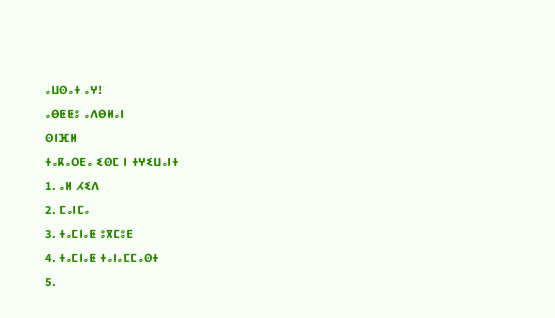ⴰⵡⵙⴰⵜ ⴰⵖ!
ⴰⴱⵟⵟⵓ ⴰⴷⴱⵍⴰⵏ
ⵙⵏⴼⵍ
ⵜⴰⴽⴰⵔⴹⴰ ⵉⵙⵎ ⵏ ⵜⵖⵉⵡⴰⵏⵜ
1. ⴰⵍ ⵃⵉⴷ
2. ⵎⴰⵏⵎⴰ
3. ⵜⴰⵎⵏⴰⵟ ⵓⴳⵎⵓⴹ
4. ⵜⴰⵎⵏⴰⵟ ⵜⴰⵏⴰⵎⵎⴰⵙⵜ
5.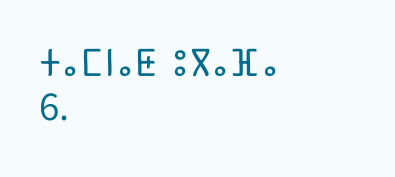ⵜⴰⵎⵏⴰⵟ ⵓⴳⴰⴼⴰ
6.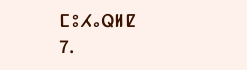ⵎⵓⵃⴰⵕⵍⵇ
7.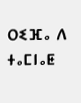ⵔⵉⴼⴰ ⴷ ⵜⴰⵎⵏⴰⵟ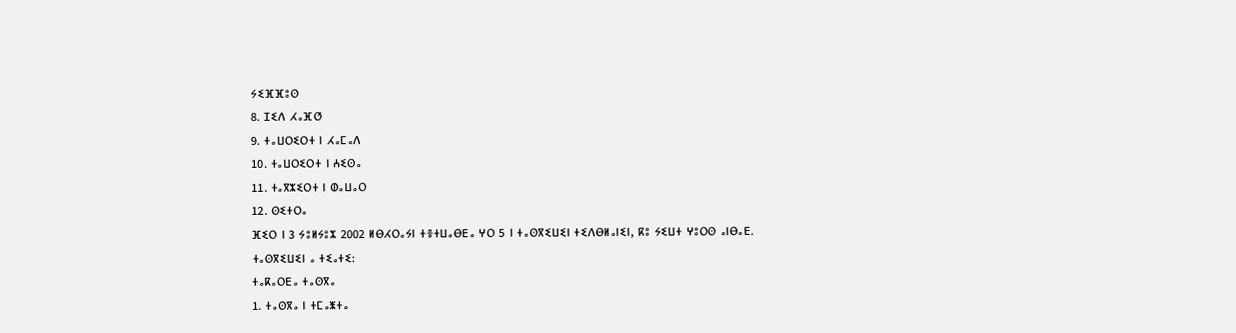ⵢⵉⴼⴼⵓⵙ
8. ⵊⵉⴷ ⵃⴰⴼⵚ
9. ⵜⴰⵡⵔⵉⵔⵜ ⵏ ⵃⴰⵎⴰⴷ
10. ⵜⴰⵡⵔⵉⵔⵜ ⵏ ⵄⵉⵙⴰ
11. ⵜⴰⴳⵣⵉⵔⵜ ⵏ ⵀⴰⵡⴰⵔ
12. ⵙⵉⵜⵔⴰ
ⴼⵉⵔ ⵏ 3 ⵢⵓⵍⵢⵓⵣ 2002 ⵍⴱⵃⵔⴰⵢⵏ ⵜⴻⵜⵡⴰⴱⴹⴰ ⵖⵔ 5 ⵏ ⵜⴰⵙⴳⵉⵡⵉⵏ ⵜⵉⴷⴱⵍⴰⵏⵉⵏ, ⴽⵓ ⵢⵉⵡⵜ ⵖⵓⵔⵙ ⴰⵏⴱⴰⴹ.
ⵜⴰⵙⴳⵉⵡⵉⵏ ⴰ ⵜⵉⴰⵜⵉ:
ⵜⴰⴽⴰⵔⴹⴰ ⵜⴰⵙⴳⴰ
1. ⵜⴰⵙⴳⴰ ⵏ ⵜⵎⴰⵥⵜⴰ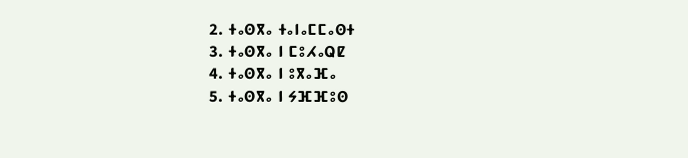2. ⵜⴰⵙⴳⴰ ⵜⴰⵏⴰⵎⵎⴰⵙⵜ
3. ⵜⴰⵙⴳⴰ ⵏ ⵎⵓⵃⴰⵕⵇ
4. ⵜⴰⵙⴳⴰ ⵏ ⵓⴳⴰⴼⴰ
5. ⵜⴰⵙⴳⴰ ⵏ ⵢⴼⴼⵓⵙ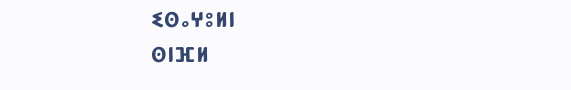ⵉⵙⴰⵖⵓⵍⵏ
ⵙⵏⴼⵍ